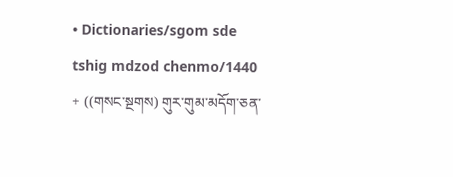• Dictionaries/sgom sde tshig mdzod chenmo/1440  + ((གསང་སྔགས) གུར་གུམ་མདོག་ཅན་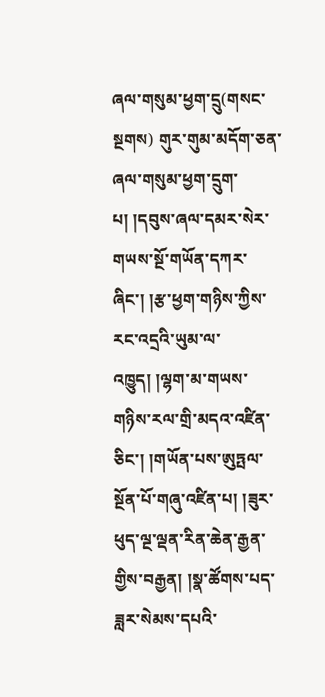ཞལ་གསུམ་ཕྱག་དྲུ(གསང་སྔགས) གུར་གུམ་མདོག་ཅན་ཞལ་གསུམ་ཕྱག་དྲུག་པ། །དབུས་ཞལ་དམར་སེར་གཡས་སྔོ་གཡོན་དཀར་ཞིང་། །རྩ་ཕྱག་གཉིས་ཀྱིས་རང་འདྲའི་ཡུམ་ལ་འཁྱུད། །ལྷག་མ་གཡས་གཉིས་རལ་གྲི་མདའ་འཛིན་ཅིང་། །གཡོན་པས་ཨུཏྤལ་སྔོན་པོ་གཞུ་འཛིན་པ། །ཟུར་ཕུད་ལྔ་ལྡན་རིན་ཆེན་རྒྱན་གྱིས་བརྒྱན། །སྣ་ཚོགས་པད་ཟླར་སེམས་དཔའི་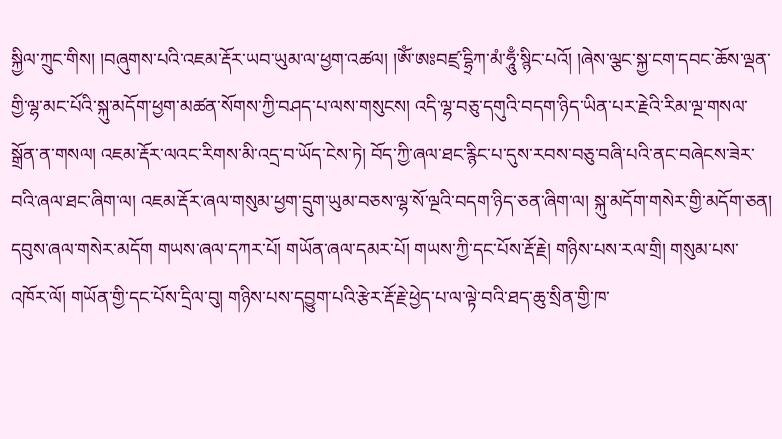སྐྱིལ་ཀྲུང་གིས། །བཞུགས་པའི་འཇམ་རྡོར་ཡབ་ཡུམ་ལ་ཕྱག་འཚལ། །ༀ་ཨཿབཛྲ་དྷྲིཀ་མཾ་ཧཱུྃ་སྙིང་པའོ། །ཞེས་ལྕང་སྐྱ་ངག་དབང་ཆོས་ལྡན་གྱི་ལྷ་མང་པོའི་སྐུ་མདོག་ཕྱག་མཚན་སོགས་ཀྱི་བཤད་པ་ལས་གསུངས། འདི་ལྷ་བཅུ་དགུའི་བདག་ཉིད་ཡིན་པར་རྗེའི་རིམ་ལྔ་གསལ་སྒྲོན་ན་གསལ། འཇམ་རྡོར་ལའང་རིགས་མི་འདྲ་བ་ཡོད་ངེས་ཏེ། བོད་ཀྱི་ཞལ་ཐང་རྙིང་པ་དུས་རབས་བཅུ་བཞི་པའི་ནང་བཞེངས་ཟེར་བའི་ཞལ་ཐང་ཞིག་ལ། འཇམ་རྡོར་ཞལ་གསུམ་ཕྱག་དྲུག་ཡུམ་བཅས་ལྷ་སོ་ལྔའི་བདག་ཉིད་ཅན་ཞིག་ལ། སྐུ་མདོག་གསེར་གྱི་མདོག་ཅན། དབུས་ཞལ་གསེར་མདོག གཡས་ཞལ་དཀར་པོ། གཡོན་ཞལ་དམར་པོ། གཡས་ཀྱི་དང་པོས་རྡོ་རྗེ། གཉིས་པས་རལ་གྲི། གསུམ་པས་འཁོར་ལོ། གཡོན་གྱི་དང་པོས་དྲིལ་བུ། གཉིས་པས་དབྱུག་པའི་རྩེར་རྡོ་རྗེ་ཕྱེད་པ་ལ་ལྟེ་བའི་ཐད་ཆུ་སྲིན་གྱི་ཁ་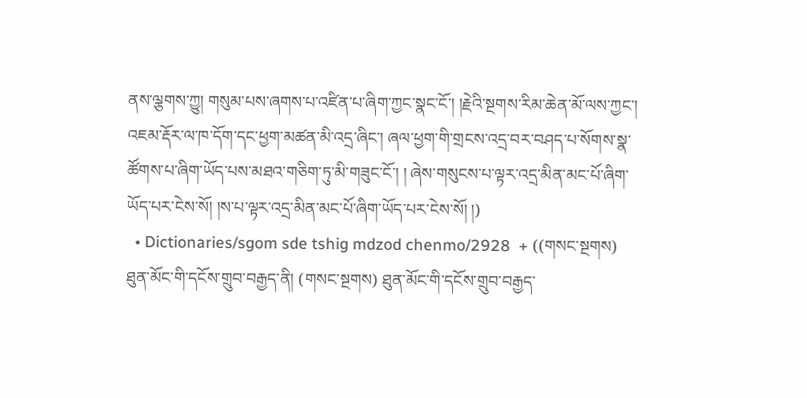ནས་ལྕགས་ཀྱུ། གསུམ་པས་ཞགས་པ་འཛིན་པ་ཞིག་ཀྱང་སྣང་ངོ་། །རྗེའི་སྔགས་རིམ་ཆེན་མོ་ལས་ཀྱང་། འཇམ་རྡོར་ལ་ཁ་དོག་དང་ཕྱག་མཚན་མི་འདྲ་ཞིང་། ཞལ་ཕྱག་གི་གྲངས་འདྲ་བར་བཤད་པ་སོགས་སྣ་ཚོགས་པ་ཞིག་ཡོད་པས་མཐའ་གཅིག་ཏུ་མི་གཟུང་ངོ་། ། ཞེས་གསུངས་པ་ལྟར་འདྲ་མིན་མང་པོ་ཞིག་ཡོད་པར་ངེས་སོ། །ས་པ་ལྟར་འདྲ་མིན་མང་པོ་ཞིག་ཡོད་པར་ངེས་སོ། །)
  • Dictionaries/sgom sde tshig mdzod chenmo/2928  + ((གསང་སྔགས) ཐུན་མོང་གི་དངོས་གྲུབ་བརྒྱད་ནི། (གསང་སྔགས) ཐུན་མོང་གི་དངོས་གྲུབ་བརྒྱད་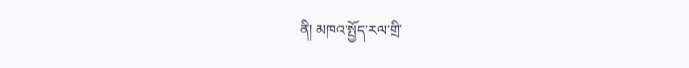ནི། མཁའ་སྤྱོད་རལ་གྲི་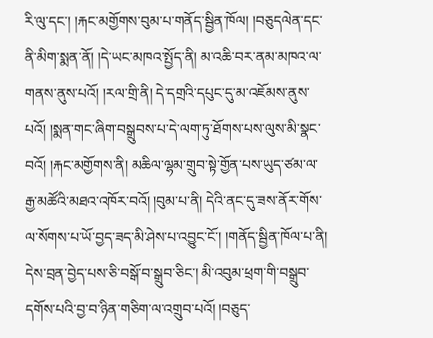རི་ལུ་དང་། །རྐང་མགྱོགས་བུམ་པ་གནོད་སྦྱིན་ཁོལ། །བཅུདལེན་དང་ནི་མིག་སྨན་ནོ། །དེ་ཡང་མཁའ་སྤྱོད་ནི། མ་འཆི་བར་ནམ་མཁའ་ལ་གནས་ནུས་པའོ། །རལ་གྲི་ནི། དེ་དགྲའི་དཔུང་དུ་མ་འཇོམས་ནུས་པའོ། །སྨན་གང་ཞིག་བསྒྲུབས་པ་དེ་ལག་ཏུ་ཐོགས་པས་ལུས་མི་སྣང་བའོ། །རྐང་མགྱོགས་ནི། མཆིལ་ལྷམ་གྲུབ་སྟེ་གྱོན་པས་ཡུད་ཙམ་ལ་རྒྱ་མཚོའི་མཐའ་འཁོར་བའོ། །བུམ་པ་ནི། དེའི་ནང་དུ་ཟས་ནོར་གོས་ལ་སོགས་པ་ཡོ་བྱད་ཟད་མི་ཤེས་པ་འབྱུང་ངོ་། །གནོད་སྦྱིན་ཁོལ་པ་ནི། དེས་བྲན་བྱེད་པས་ཅི་བསྒོ་བ་སྒྲུབ་ཅིང་། མི་འབུམ་ཕྲག་གི་བསྒྲུབ་དགོས་པའི་བྱ་བ་ཉིན་གཅིག་ལ་འགྲུབ་པའོ། །བཅུད་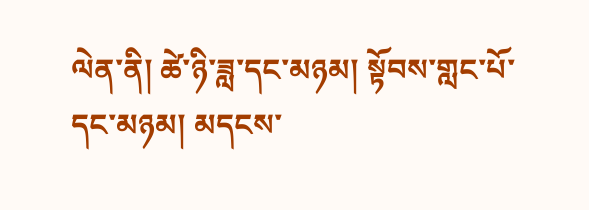ལེན་ནི། ཚེ་ཉི་ཟླ་དང་མཉམ། སྟོབས་གླང་པོ་དང་མཉམ། མདངས་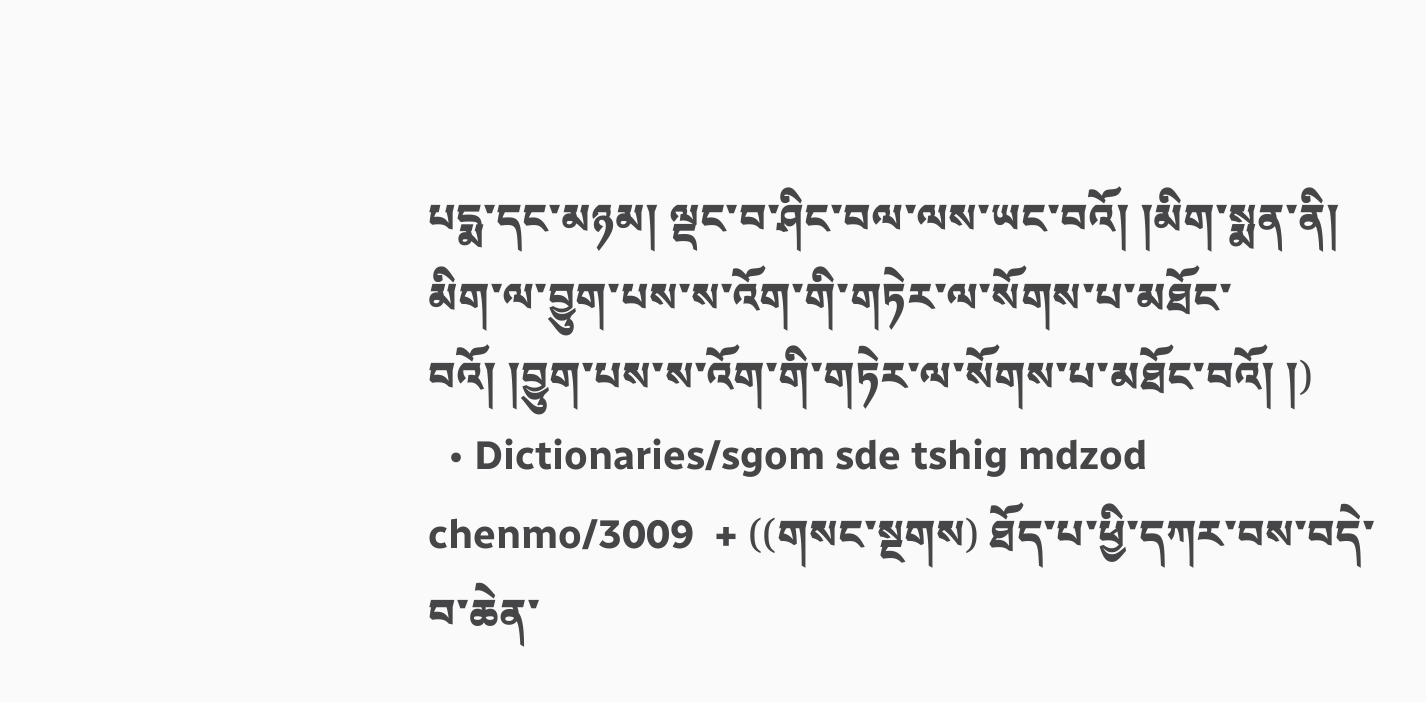པདྨ་དང་མཉམ། ལྡང་བ་ཤིང་བལ་ལས་ཡང་བའོ། །མིག་སྨན་ནི། མིག་ལ་བྱུག་པས་ས་འོག་གི་གཏེར་ལ་སོགས་པ་མཐོང་བའོ། །བྱུག་པས་ས་འོག་གི་གཏེར་ལ་སོགས་པ་མཐོང་བའོ། །)
  • Dictionaries/sgom sde tshig mdzod chenmo/3009  + ((གསང་སྔགས) ཐོད་པ་ཕྱི་དཀར་བས་བདེ་བ་ཆེན་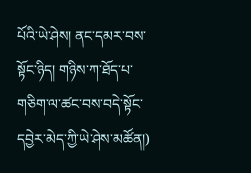པོའི་ཡེ་ཤེས། ནང་དམར་བས་སྟོང་ཉིད། གཉིས་ཀ་ཐོད་པ་གཅིག་ལ་ཚང་བས་བདེ་སྟོང་དབྱེར་མེད་ཀྱི་ཡེ་ཤེས་མཚོན།)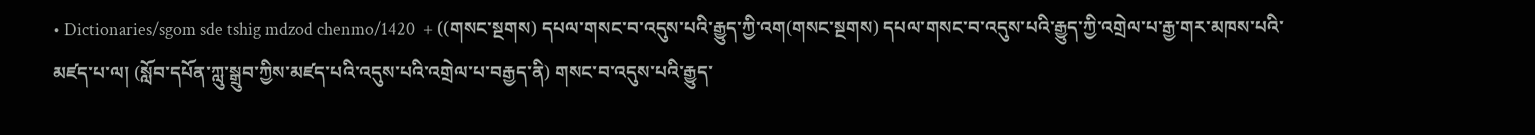• Dictionaries/sgom sde tshig mdzod chenmo/1420  + ((གསང་སྔགས) དཔལ་གསང་བ་འདུས་པའི་རྒྱུད་ཀྱི་འག(གསང་སྔགས) དཔལ་གསང་བ་འདུས་པའི་རྒྱུད་ཀྱི་འགྲེལ་པ་རྒྱ་གར་མཁས་པའི་མཛད་པ་ལ། (སློབ་དཔོན་ཀླུ་སྒྲུབ་ཀྱིས་མཛད་པའི་འདུས་པའི་འགྲེལ་པ་བརྒྱད་ནི) གསང་བ་འདུས་པའི་རྒྱུད་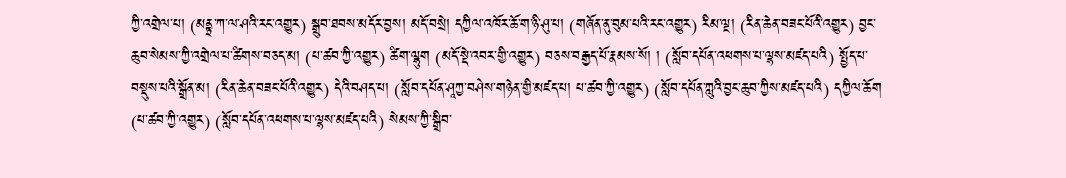ཀྱི་འགྲེལ་པ། (མནྟྲ་ཀ་ལ་ཤའི་རང་འགྱུར) སྒྲུབ་ཐབས་མདོར་བྱས། མདོ་བསྲེ། དཀྱིལ་འཁོར་ཆོ་ག་ཉི་ཤུ་པ། (གཞོན་ནུ་བུམ་པའི་རང་འགྱུར) རིམ་ལྔ། (རིན་ཆེན་བཟང་པོའི་འགྱུར) བྱང་ཆུབ་སེམས་ཀྱི་འགྲེལ་པ་ཚིགས་བཅད་མ། (པ་ཚབ་ཀྱི་འགྱུར) ཚིག་ལྷུག (མདོ་སྡེ་འབར་གྱི་འགྱུར) བཅས་བརྒྱད་པོ་རྣམས་སོ། ། (སློབ་དཔོན་འཕགས་པ་ལྷས་མཛད་པའི) སྤྱོད་པ་བསྡུས་པའི་སྒྲོན་མ། (རིན་ཆེན་བཟང་པོའི་འགྱུར) དེའི་བཤད་པ། (སློབ་དཔོན་ཤཱཀྱ་བཤེས་གཉེན་གྱི་མཛད་པ། པ་ཚབ་ཀྱི་འགྱུར) (སློབ་དཔོན་ཀླུའི་བྱང་ཆུབ་ཀྱིས་མཛད་པའི) དཀྱིལ་ཆོག (པ་ཚབ་ཀྱི་འགྱུར) (སློབ་དཔོན་འཕགས་པ་ལྷས་མཛད་པའི) སེམས་ཀྱི་སྒྲིབ་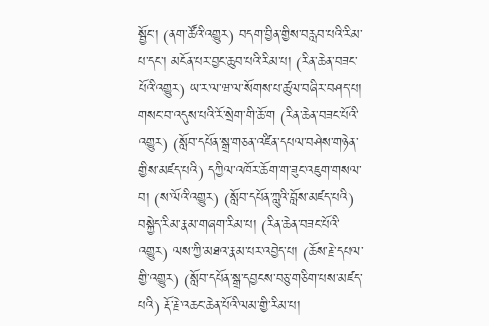སྦྱོང་། (ནག་ཚོའི་འགྱུར) བདག་བྱིན་གྱིས་བརླབ་པའི་རིམ་པ་དང་། མངོན་པར་བྱང་ཆུབ་པའི་རིམ་པ། (རིན་ཆེན་བཟང་པོའི་འགྱུར) ཡ་ར་ལ་ཝ་ལ་སོགས་པ་ཚུལ་བཞིར་བཤད་པ། གསང་བ་འདུས་པའི་རོ་སྲེག་གི་ཆོ་ག (རིན་ཆེན་བཟང་པོའི་འགྱུར) (སློབ་དཔོན་སྒྲ་གཅན་འཛིན་དཔལ་བཤེས་གཉེན་གྱིས་མཛད་པའི) དཀྱིལ་འཁོར་ཆོག་ག་ཟུང་འཇུག་གསལ་བ། (ས་ལོའི་འགྱུར) (སློབ་དཔོན་ཀླུའི་བློས་མཛད་པའི) བསྐྱེད་རིམ་རྣམ་གཞག་རིམ་པ། (རིན་ཆེན་བཟང་པོའི་འགྱུར) ལས་ཀྱི་མཐའ་རྣམ་པར་འབྱེད་པ། (ཆོས་རྗེ་དཔལ་གྱི་འགྱུར) (སློབ་དཔོན་སྒྲ་དབྱངས་བཅུ་གཅིག་པས་མཛད་པའི) རྡོ་རྗེ་འཆང་ཆེན་པོའི་ལམ་གྱི་རིམ་པ།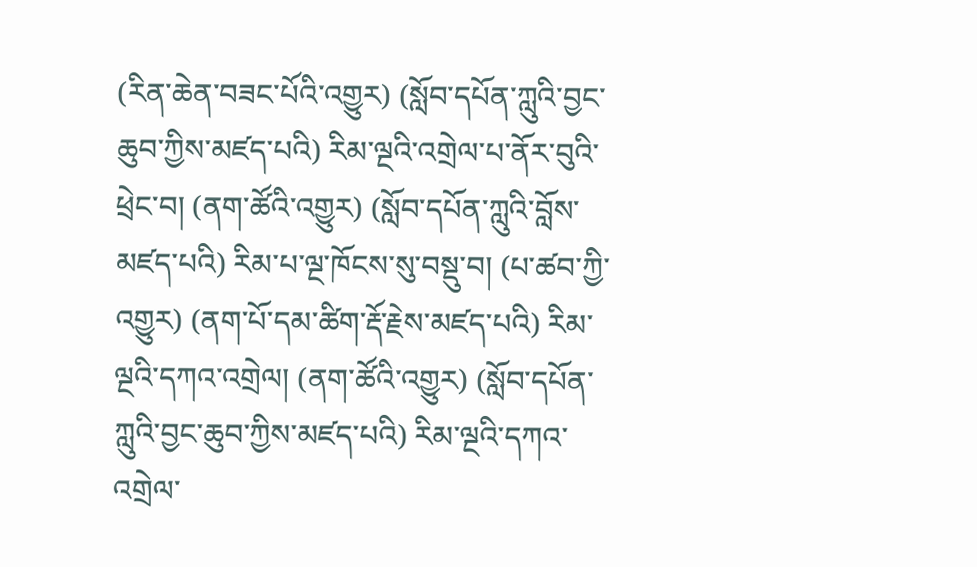(རིན་ཆེན་བཟང་པོའི་འགྱུར) (སློབ་དཔོན་ཀླུའི་བྱང་ཆུབ་ཀྱིས་མཛད་པའི) རིམ་ལྔའི་འགྲེལ་པ་ནོར་བུའི་ཕྲེང་བ། (ནག་ཚོའི་འགྱུར) (སློབ་དཔོན་ཀླུའི་བློས་མཛད་པའི) རིམ་པ་ལྔ་ཁོངས་སུ་བསྡུ་བ། (པ་ཚབ་ཀྱི་འགྱུར) (ནག་པོ་དམ་ཚིག་རྡོ་རྗེས་མཛད་པའི) རིམ་ལྔའི་དཀའ་འགྲེལ། (ནག་ཚོའི་འགྱུར) (སློབ་དཔོན་ཀླུའི་བྱང་ཆུབ་ཀྱིས་མཛད་པའི) རིམ་ལྔའི་དཀའ་འགྲེལ་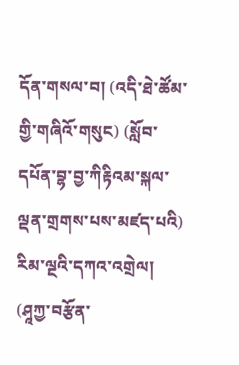དོན་གསལ་བ། (འདི་ཐེ་ཚོམ་གྱི་གཞིའོ་གསུང) (སློབ་དཔོན་བྷ་བྱ་ཀིརྟིའམ་སྐལ་ལྡན་གྲགས་པས་མཛད་པའི) རིམ་ལྔའི་དཀའ་འགྲེལ། (ཤཱཀྱ་བརྩོན་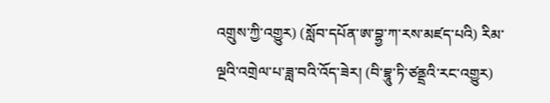འགྲུས་ཀྱི་འགྱུར) (སློབ་དཔོན་ཨ་བྷྱ་ཀ་རས་མཛད་པའི) རིམ་ལྔའི་འགྲེལ་པ་ཟླ་བའི་འོད་ཟེར། (བི་བྷཱུ་ཏི་ཙནྡྲའི་རང་འགྱུར)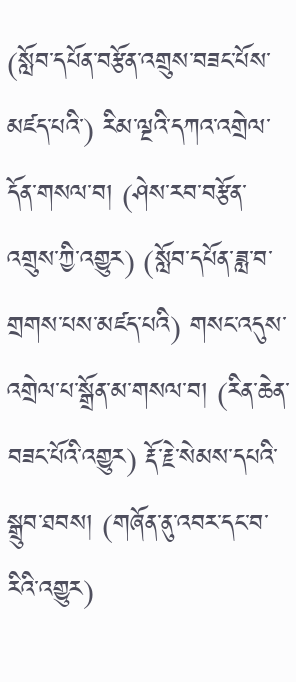(སློབ་དཔོན་བརྩོན་འགྲུས་བཟང་པོས་མཛད་པའི་) རིམ་ལྔའི་དཀའ་འགྲེལ་དོན་གསལ་བ། (ཤེས་རབ་བརྩོན་འགྲུས་ཀྱི་འགྱུར) (སློབ་དཔོན་ཟླ་བ་གྲགས་པས་མཛད་པའི) གསང་འདུས་འགྲེལ་པ་སྒྲོན་མ་གསལ་བ། (རིན་ཆེན་བཟང་པོའི་འགྱུར) རྡོ་རྗེ་སེམས་དཔའི་སྒྲུབ་ཐབས། (གཞོན་ནུ་འབར་དང་བ་རིའི་འགྱུར)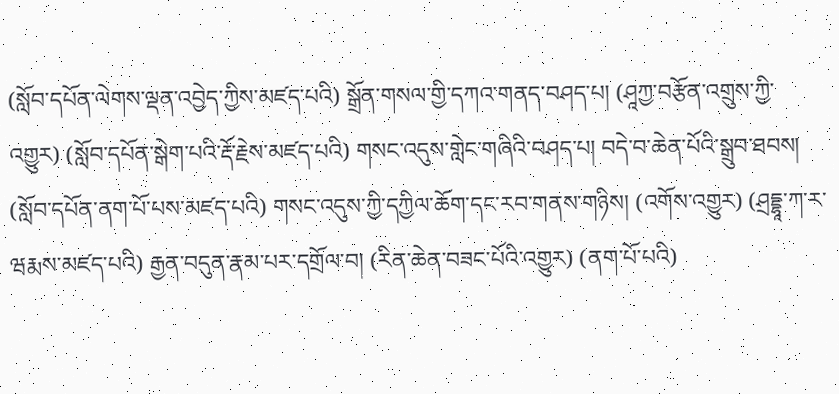(སློབ་དཔོན་ལེགས་ལྡན་འབྱེད་ཀྱིས་མཛད་པའི) སྒྲོན་གསལ་གྱི་དཀའ་གནད་བཤད་པ། (ཤཱཀྱ་བརྩོན་འགྲུས་ཀྱི་འགྱུར) (སློབ་དཔོན་སྒེག་པའི་རྡོ་རྗེས་མཛད་པའི) གསང་འདུས་གླེང་གཞིའི་བཤད་པ། བདེ་བ་ཆེན་པོའི་སྒྲུབ་ཐབས། (སློབ་དཔོན་ནག་པོ་པས་མཛད་པའི) གསང་འདུས་ཀྱི་དཀྱིལ་ཆོག་དང་རབ་གནས་གཉིས། (འགོས་འགྱུར) (ཤྲདྡྷཱ་ཀ་ར་ཝརྨས་མཛད་པའི) རྒྱན་བདུན་རྣམ་པར་དགྲོལ་བ། (རིན་ཆེན་བཟང་པོའི་འགྱུར) (ནག་པོ་པའི)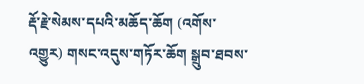རྡོ་རྗེ་སེམས་དཔའི་མཆོད་ཆོག (འགོས་འགྱུར) གསང་འདུས་གཏོར་ཆོག སྒྲུབ་ཐབས་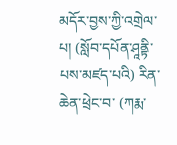མདོར་བྱས་ཀྱི་འགྲེལ་པ། (སློབ་དཔོན་ཤཱནྟི་པས་མཛད་པའི) རིན་ཆེན་ཕྲེང་བ་ (ཀརྨ་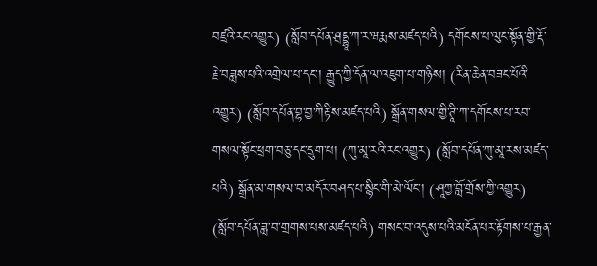བཛྲའི་རང་འགྱུར) (སློབ་དཔོན་ཤྲདྡྷཱ་ཀ་ར་ཝརྨས་མཛད་པའི) དགོངས་པ་ལུང་སྟོན་གྱི་རྡོ་རྗེ་བཟླས་པའི་འགྲེལ་པ་དང་། རྒྱུད་ཀྱི་དོན་ལ་འཇུག་པ་གཉིས། (རིན་ཆེན་བཟང་པོའི་འགྱུར) (སློབ་དཔོན་བྷ་བྱ་ཀིརྟིས་མཛད་པའི) སྒྲོན་གསལ་གྱི་ཊཱི་ཀ་དགོངས་པ་རབ་གསལ་སྟོང་ཕྲག་བཅུ་དང་དྲུག་པ། (ཀུ་མཱ་རའི་རང་འགྱུར) (སློབ་དཔོན་ཀུ་མཱ་རས་མཛད་པའི) སྒྲོན་མ་གསལ་བ་མདོར་བཤད་པ་སྙིང་གི་མེ་ལོང་། (ཤཱཀྱ་བློ་གྲོས་ཀྱི་འགྱུར) (སློབ་དཔོན་ཟླ་བ་གྲགས་པས་མཛད་པའི) གསང་བ་འདུས་པའི་མངོན་པར་རྟོགས་པ་རྒྱན་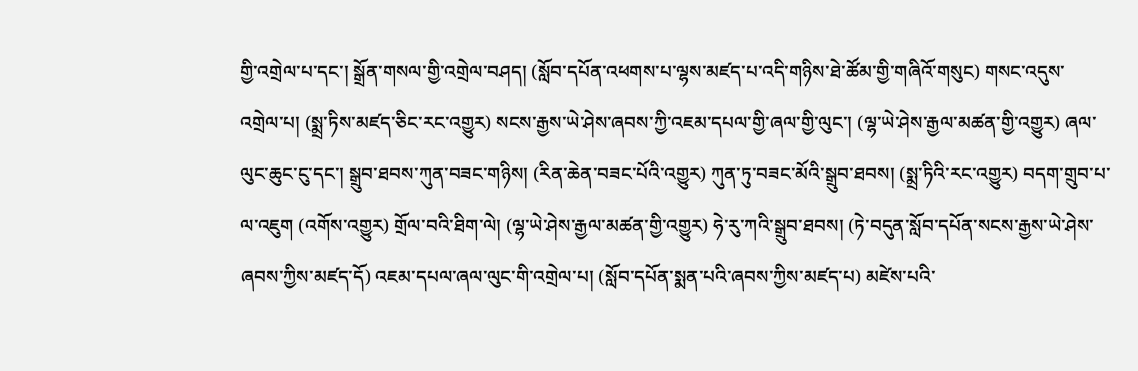གྱི་འགྲེལ་པ་དང་། སྒྲོན་གསལ་གྱི་འགྲེལ་བཤད། (སློབ་དཔོན་འཕགས་པ་ལྷས་མཛད་པ་འདི་གཉིས་ཐེ་ཚོམ་གྱི་གཞིའོ་གསུང) གསང་འདུས་འགྲེལ་པ། (སྨྲ་ཏིས་མཛད་ཅིང་རང་འགྱུར) སངས་རྒྱས་ཡེ་ཤེས་ཞབས་ཀྱི་འཇམ་དཔལ་གྱི་ཞལ་གྱི་ལུང་། (ལྷ་ཡེ་ཤེས་རྒྱལ་མཚན་གྱི་འགྱུར) ཞལ་ལུང་ཆུང་ངུ་དང་། སྒྲུབ་ཐབས་ཀུན་བཟང་གཉིས། (རིན་ཆེན་བཟང་པོའི་འགྱུར) ཀུན་ཏུ་བཟང་མོའི་སྒྲུབ་ཐབས། (སྨྲ་ཏིའི་རང་འགྱུར) བདག་གྲུབ་པ་ལ་འཇུག (འགོས་འགྱུར) གྲོལ་བའི་ཐིག་ལེ། (ལྷ་ཡེ་ཤེས་རྒྱལ་མཚན་གྱི་འགྱུར) ཧེ་རུ་ཀའི་སྒྲུབ་ཐབས། (ཏེ་བདུན་སློབ་དཔོན་སངས་རྒྱས་ཡེ་ཤེས་ཞབས་ཀྱིས་མཛད་དོ) འཇམ་དཔལ་ཞལ་ལུང་གི་འགྲེལ་པ། (སློབ་དཔོན་སྨན་པའི་ཞབས་ཀྱིས་མཛད་པ) མཛེས་པའི་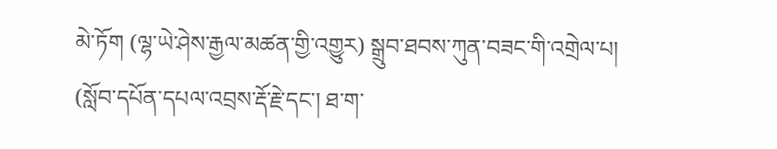མེ་ཏོག (ལྷ་ཡེ་ཤེས་རྒྱལ་མཚན་གྱི་འགྱུར) སྒྲུབ་ཐབས་ཀུན་བཟང་གི་འགྲེལ་པ། (སློབ་དཔོན་དཔལ་འབྲས་རྡོ་རྗེ་དང་། ཐ་ག་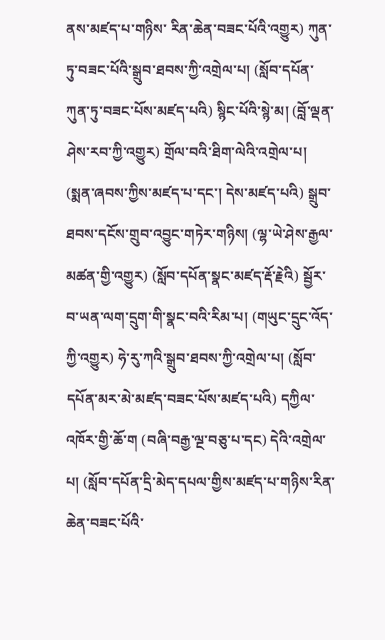ནས་མཛད་པ་གཉིས་ རིན་ཆེན་བཟང་པོའི་འགྱུར) ཀུན་ཏུ་བཟང་པོའི་སྒྲུབ་ཐབས་ཀྱི་འགྲེལ་པ། (སློབ་དཔོན་ཀུན་ཏུ་བཟང་པོས་མཛད་པའི) སྙིང་པོའི་སྙེ་མ། (བློ་ལྡན་ཤེས་རབ་ཀྱི་འགྱུར) གྲོལ་བའི་ཐིག་ལེའི་འགྲེལ་པ། (སྨན་ཞབས་ཀྱིས་མཛད་པ་དང་། དེས་མཛད་པའི) སྒྲུབ་ཐབས་དངོས་གྲུབ་འབྱུང་གཏེར་གཉིས། (ལྷ་ཡེ་ཤེས་རྒྱལ་མཚན་གྱི་འགྱུར) (སློབ་དཔོན་སྣང་མཛད་རྡོ་རྗེའི) སྦྱོར་བ་ཡན་ལག་དྲུག་གི་སྣང་བའི་རིམ་པ། (གཡུང་དྲུང་འོད་ཀྱི་འགྱུར) ཧེ་རུ་ཀའི་སྒྲུབ་ཐབས་ཀྱི་འགྲེལ་པ། (སློབ་དཔོན་མར་མེ་མཛད་བཟང་པོས་མཛད་པའི) དཀྱིལ་འཁོར་གྱི་ཆོ་ག (བཞི་བརྒྱ་ལྔ་བཅུ་པ་དང) དེའི་འགྲེལ་པ། (སློབ་དཔོན་དྲི་མེད་དཔལ་གྱིས་མཛད་པ་གཉིས་རིན་ཆེན་བཟང་པོའི་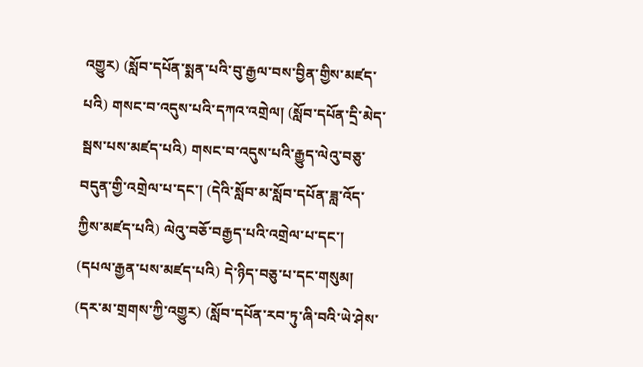འགྱུར) (སློབ་དཔོན་སྨན་པའི་བུ་རྒྱལ་བས་བྱིན་གྱིས་མཛད་པའི) གསང་བ་འདུས་པའི་དཀའ་འགྲེལ། (སློབ་དཔོན་དྲི་མེད་སྦས་པས་མཛད་པའི) གསང་བ་འདུས་པའི་རྒྱུད་ལེའུ་བཅུ་བདུན་གྱི་འགྲེལ་པ་དང་། (དེའི་སློབ་མ་སློབ་དཔོན་ཟླ་འོད་ཀྱིས་མཛད་པའི) ལེའུ་བཅོ་བརྒྱད་པའི་འགྲེལ་པ་དང་། (དཔལ་རྒྱན་པས་མཛད་པའི) དེ་ཉིད་བཅུ་པ་དང་གསུམ། (དར་མ་གྲགས་ཀྱི་འགྱུར) (སློབ་དཔོན་རབ་ཏུ་ཞི་བའི་ཡེ་ཤེས་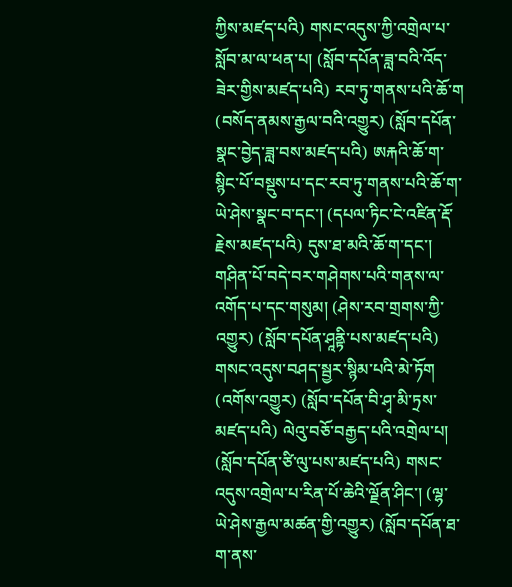ཀྱིས་མཛད་པའི) གསང་འདུས་ཀྱི་འགྲེལ་པ་སློབ་མ་ལ་ཕན་པ། (སློབ་དཔོན་ཟླ་བའི་འོད་ཟེར་གྱིས་མཛད་པའི) རབ་ཏུ་གནས་པའི་ཆོ་ག (བསོད་ནམས་རྒྱལ་བའི་འགྱུར) (སློབ་དཔོན་སྣང་བྱེད་ཟླ་བས་མཛད་པའི) ཨརྐའི་ཆོ་ག་སྙིང་པོ་བསྡུས་པ་དང་རབ་ཏུ་གནས་པའི་ཆོ་ག་ཡེ་ཤེས་སྣང་བ་དང་། (དཔལ་ཏིང་ངེ་འཛིན་རྡོ་རྗེས་མཛད་པའི) དུས་ཐ་མའི་ཆོ་ག་དང་། གཤིན་པོ་བདེ་བར་གཤེགས་པའི་གནས་ལ་འགོད་པ་དང་གསུམ། (ཤེས་རབ་གྲགས་ཀྱི་འགྱུར) (སློབ་དཔོན་ཤཱནྟི་པས་མཛད་པའི) གསང་འདུས་བཤད་སྦྱར་སྙིམ་པའི་མེ་ཏོག (འགོས་འགྱུར) (སློབ་དཔོན་བི་ཤྭ་མི་ཏྲས་མཛད་པའི) ལེའུ་བཅོ་བརྒྱད་པའི་འགྲེལ་པ། (སློབ་དཔོན་ཙི་ལུ་པས་མཛད་པའི) གསང་འདུས་འགྲེལ་པ་རིན་པོ་ཆེའི་ལྗོན་ཤིང་། (ལྷ་ཡེ་ཤེས་རྒྱལ་མཚན་གྱི་འགྱུར) (སློབ་དཔོན་ཐ་ག་ནས་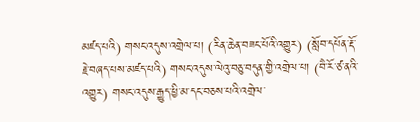མཛད་པའི) གསང་འདུས་འགྲེལ་པ། (རིན་ཆེན་བཟང་པོའི་འགྱུར) (སློབ་དཔོན་རྡོ་རྗེ་བཞད་པས་མཛད་པའི) གསང་འདུས་ལེའུ་བཅུ་བདུན་གྱི་འགྲེལ་པ། (བཻ་རོ་ཙ་ནའི་འགྱུར) གསང་འདུས་རྒྱུད་ཕྱི་མ་དང་བཅས་པའི་འགྲེལ་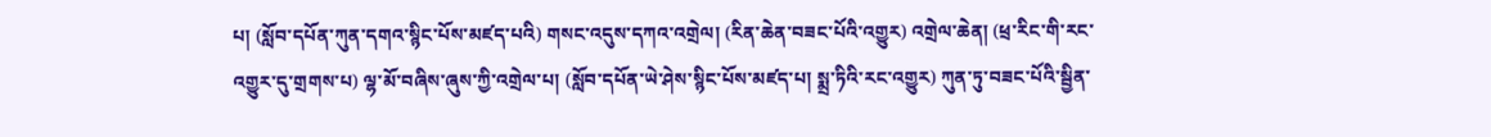པ། (སློབ་དཔོན་ཀུན་དགའ་སྙིང་པོས་མཛད་པའི) གསང་འདུས་དཀའ་འགྲེལ། (རིན་ཆེན་བཟང་པོའི་འགྱུར) འགྲེལ་ཆེན། (ཕྲ་རིང་གི་རང་འགྱུར་དུ་གྲགས་པ) ལྷ་མོ་བཞིས་ཞུས་ཀྱི་འགྲེལ་པ། (སློབ་དཔོན་ཡེ་ཤེས་སྙིང་པོས་མཛད་པ། སྨྲ་ཏིའི་རང་འགྱུར) ཀུན་ཏུ་བཟང་པོའི་སྦྱིན་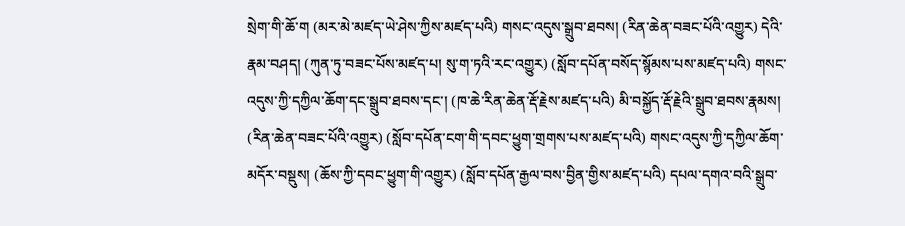སྲེག་གི་ཆོ་ག (མར་མེ་མཛད་ཡེ་ཤེས་ཀྱིས་མཛད་པའི) གསང་འདུས་སྒྲུབ་ཐབས། (རིན་ཆེན་བཟང་པོའི་འགྱུར) དེའི་རྣམ་བཤད། (ཀུན་ཏུ་བཟང་པོས་མཛད་པ། སུ་ག་ཏའི་རང་འགྱུར) (སློབ་དཔོན་བསོད་སྙོམས་པས་མཛད་པའི) གསང་འདུས་ཀྱི་དཀྱིལ་ཆོག་དང་སྒྲུབ་ཐབས་དང་། (ཁ་ཆེ་རིན་ཆེན་རྡོ་རྗེས་མཛད་པའི) མི་བསྐྱོད་རྡོ་རྗེའི་སྒྲུབ་ཐབས་རྣམས། (རིན་ཆེན་བཟང་པོའི་འགྱུར) (སློབ་དཔོན་ངག་གི་དབང་ཕྱུག་གྲགས་པས་མཛད་པའི) གསང་འདུས་ཀྱི་དཀྱིལ་ཆོག་མདོར་བསྡུས། (ཆོས་ཀྱི་དབང་ཕྱུག་གི་འགྱུར) (སློབ་དཔོན་རྒྱལ་བས་བྱིན་གྱིས་མཛད་པའི) དཔལ་དགའ་བའི་སྒྲུབ་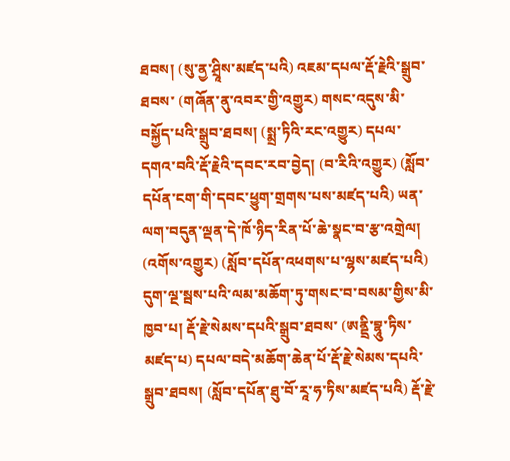ཐབས། (སུ་ནྱ་ཤྲཱིས་མཛད་པའི) འཇམ་དཔལ་རྡོ་རྗེའི་སྒྲུབ་ཐབས་ (གཞོན་ནུ་འབར་གྱི་འགྱུར) གསང་འདུས་མི་བསྐྱོད་པའི་སྒྲུབ་ཐབས། (སྨྲ་ཏིའི་རང་འགྱུར) དཔལ་དགའ་བའི་རྡོ་རྗེའི་དབང་རབ་བྱེད། (བ་རིའི་འགྱུར) (སློབ་དཔོན་ངག་གི་དབང་ཕྱུག་གྲགས་པས་མཛད་པའི) ཡན་ལག་བདུན་ལྡན་དེ་ཁོ་ཉིད་རིན་པོ་ཆེ་སྣང་བ་རྩ་འགྲེལ། (འགོས་འགྱུར) (སློབ་དཔོན་འཕགས་པ་ལྷས་མཛད་པའི) དུག་ལྔ་སྦས་པའི་ལམ་མཆོག་ཏུ་གསང་བ་བསམ་གྱིས་མི་ཁྱབ་པ། རྡོ་རྗེ་སེམས་དཔའི་སྒྲུབ་ཐབས་ (ཨནྡྲི་བྷཱུ་ཏིས་མཛད་པ) དཔལ་བདེ་མཆོག་ཆེན་པོ་རྡོ་རྗེ་སེམས་དཔའི་སྒྲུབ་ཐབས། (སློབ་དཔོན་ཐུ་བོ་རཱ་ཧ་ཏིས་མཛད་པའི) རྡོ་རྗེ་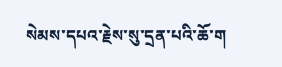སེམས་དཔའ་རྗེས་སུ་དྲན་པའི་ཆོ་ག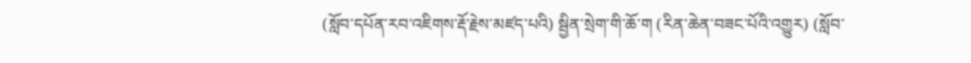(སློབ་དཔོན་རབ་འཇིགས་རྡོ་རྗེས་མཛད་པའི) སྦྱིན་སྲེག་གི་ཆོ་ག (རིན་ཆེན་བཟང་པོའི་འགྱུར) (སློབ་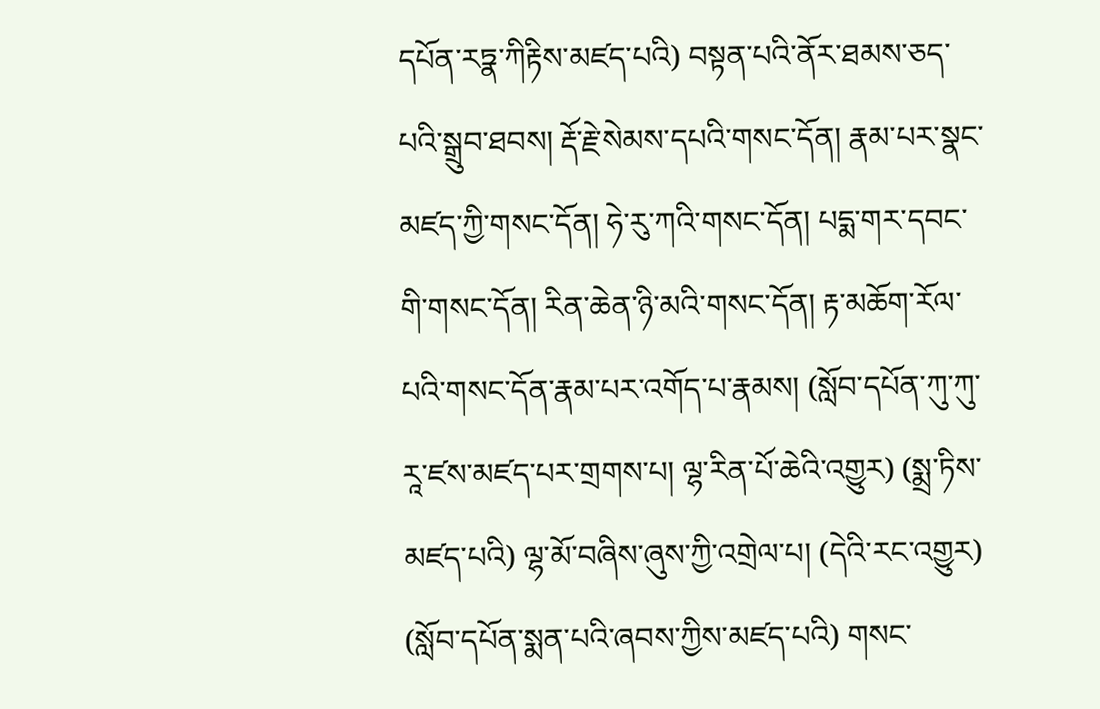དཔོན་རཏྣ་ཀིརྟིས་མཛད་པའི) བསྟན་པའི་ནོར་ཐམས་ཅད་པའི་སྒྲུབ་ཐབས། རྡོ་རྗེ་སེམས་དཔའི་གསང་དོན། རྣམ་པར་སྣང་མཛད་ཀྱི་གསང་དོན། ཧེ་རུ་ཀའི་གསང་དོན། པདྨ་གར་དབང་གི་གསང་དོན། རིན་ཆེན་ཉི་མའི་གསང་དོན། རྟ་མཆོག་རོལ་པའི་གསང་དོན་རྣམ་པར་འགོད་པ་རྣམས། (སློབ་དཔོན་ཀུ་ཀུ་རཱ་ཛས་མཛད་པར་གྲགས་པ། ལྷ་རིན་པོ་ཆེའི་འགྱུར) (སྨྲ་ཏིས་མཛད་པའི) ལྷ་མོ་བཞིས་ཞུས་ཀྱི་འགྲེལ་པ། (དེའི་རང་འགྱུར) (སློབ་དཔོན་སྨན་པའི་ཞབས་ཀྱིས་མཛད་པའི) གསང་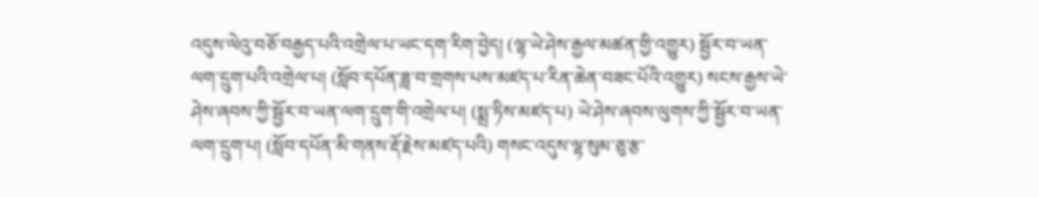འདུས་ལེའུ་བཅོ་བརྒྱད་པའི་འགྲེལ་པ་ཡང་དག་རིག་བྱེད། (ལྷ་ཡེ་ཤེས་རྒྱལ་མཚན་གྱི་འགྱུར) སྦྱོར་བ་ཡན་ལག་དྲུག་པའི་འགྲེལ་པ། (སློབ་དཔོན་ཟླ་བ་གྲགས་པས་མཛད་པ་རིན་ཆེན་བཟང་པོའི་འགྱུར) སངས་རྒྱས་ཡེ་ཤེས་ཞབས་ཀྱི་སྦྱོར་བ་ཡན་ལག་དྲུག་གི་འགྲེལ་པ། (སྨྲ་ཏིས་མཛད་པ) ཡེ་ཤེས་ཞབས་ལུགས་ཀྱི་སྦྱོར་བ་ཡན་ལག་དྲུག་པ། (སློབ་དཔོན་མི་གནས་རྡོ་རྗེས་མཛད་པའི) གསང་འདུས་ལྷ་སུམ་ཅུ་རྩ་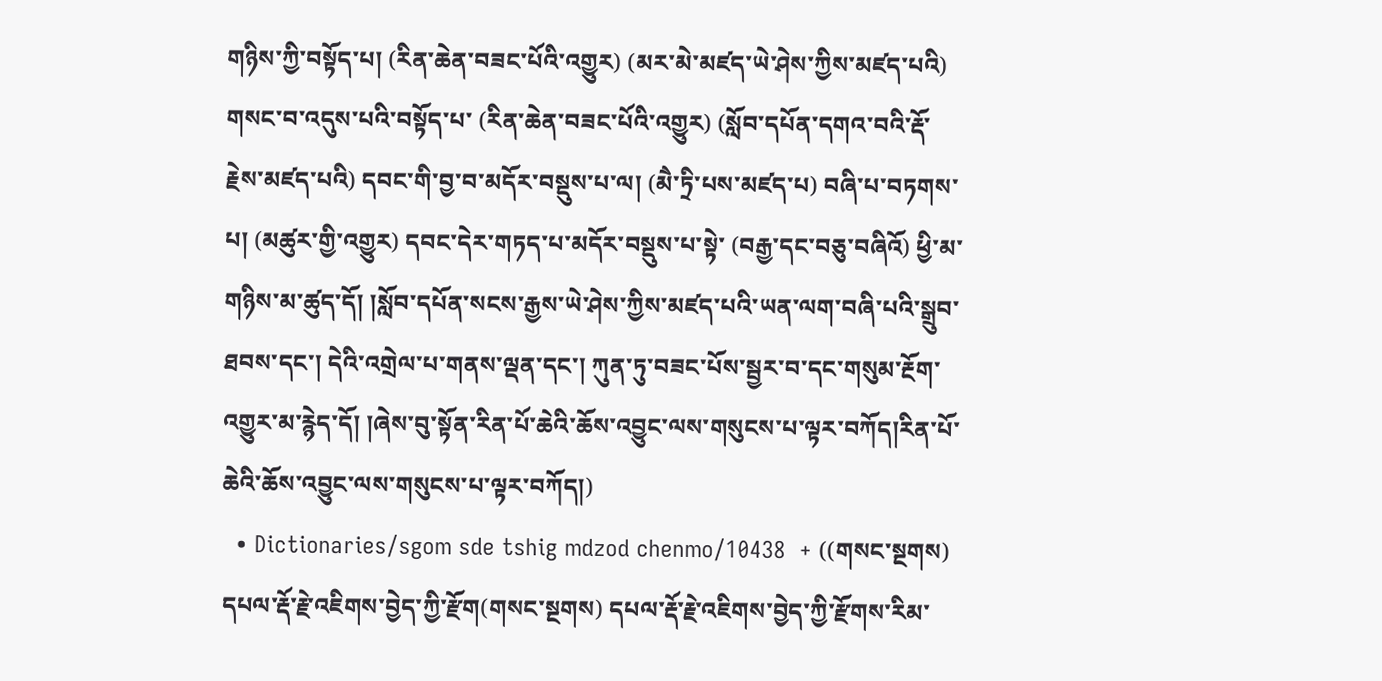གཉིས་ཀྱི་བསྟོད་པ། (རིན་ཆེན་བཟང་པོའི་འགྱུར) (མར་མེ་མཛད་ཡེ་ཤེས་ཀྱིས་མཛད་པའི) གསང་བ་འདུས་པའི་བསྟོད་པ་ (རིན་ཆེན་བཟང་པོའི་འགྱུར) (སློབ་དཔོན་དགའ་བའི་རྡོ་རྗེས་མཛད་པའི) དབང་གི་བྱ་བ་མདོར་བསྡུས་པ་ལ། (མཻ་ཏྲི་པས་མཛད་པ) བཞི་པ་བཏགས་པ། (མཚུར་གྱི་འགྱུར) དབང་དེར་གཏད་པ་མདོར་བསྡུས་པ་སྟེ་ (བརྒྱ་དང་བཅུ་བཞིའོ) ཕྱི་མ་གཉིས་མ་ཚུད་དོ། །སློབ་དཔོན་སངས་རྒྱས་ཡེ་ཤེས་ཀྱིས་མཛད་པའི་ཡན་ལག་བཞི་པའི་སྒྲུབ་ཐབས་དང་། དེའི་འགྲེལ་པ་གནས་ལྡན་དང་། ཀུན་ཏུ་བཟང་པོས་སྦྱར་བ་དང་གསུམ་རྔོག་འགྱུར་མ་རྙེད་དོ། །ཞེས་བུ་སྟོན་རིན་པོ་ཆེའི་ཆོས་འབྱུང་ལས་གསུངས་པ་ལྟར་བཀོད།རིན་པོ་ཆེའི་ཆོས་འབྱུང་ལས་གསུངས་པ་ལྟར་བཀོད།)
  • Dictionaries/sgom sde tshig mdzod chenmo/10438  + ((གསང་སྔགས) དཔལ་རྡོ་རྗེ་འཇིགས་བྱེད་ཀྱི་རྫོག(གསང་སྔགས) དཔལ་རྡོ་རྗེ་འཇིགས་བྱེད་ཀྱི་རྫོགས་རིམ་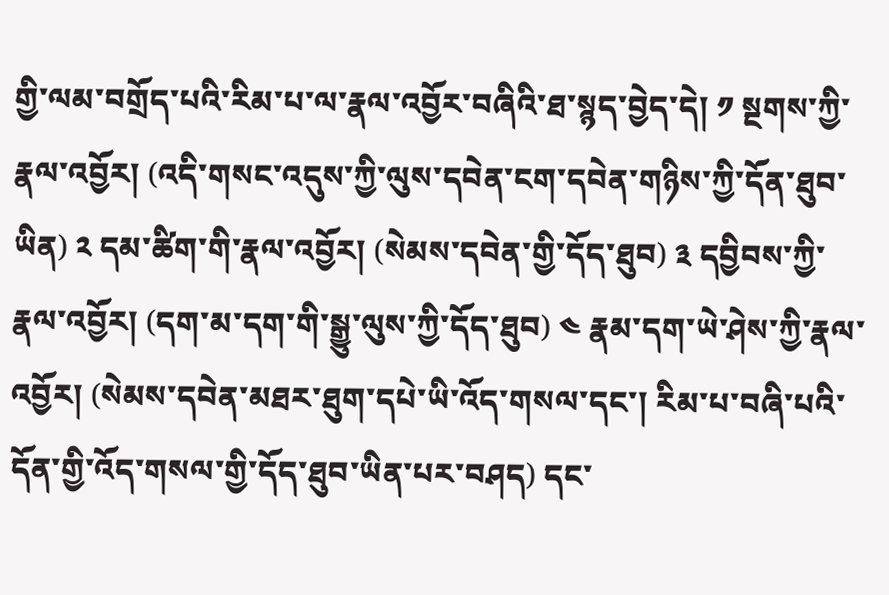གྱི་ལམ་བགྲོད་པའི་རིམ་པ་ལ་རྣལ་འབྱོར་བཞིའི་ཐ་སྙད་བྱེད་དེ། ༡ སྔགས་ཀྱི་རྣལ་འབྱོར། (འདི་གསང་འདུས་ཀྱི་ལུས་དབེན་ངག་དབེན་གཉིས་ཀྱི་དོན་ཐུབ་ཡིན) ༢ དམ་ཚིག་གི་རྣལ་འབྱོར། (སེམས་དབེན་གྱི་དོད་ཐུབ) ༣ དབྱིབས་ཀྱི་རྣལ་འབྱོར། (དག་མ་དག་གི་སྒྱུ་ལུས་ཀྱི་དོད་ཐུབ) ༤ རྣམ་དག་ཡེ་ཤེས་ཀྱི་རྣལ་འབྱོར། (སེམས་དབེན་མཐར་ཐུག་དཔེ་ཡི་འོད་གསལ་དང་། རིམ་པ་བཞི་པའི་དོན་གྱི་འོད་གསལ་གྱི་དོད་ཐུབ་ཡིན་པར་བཤད) དང་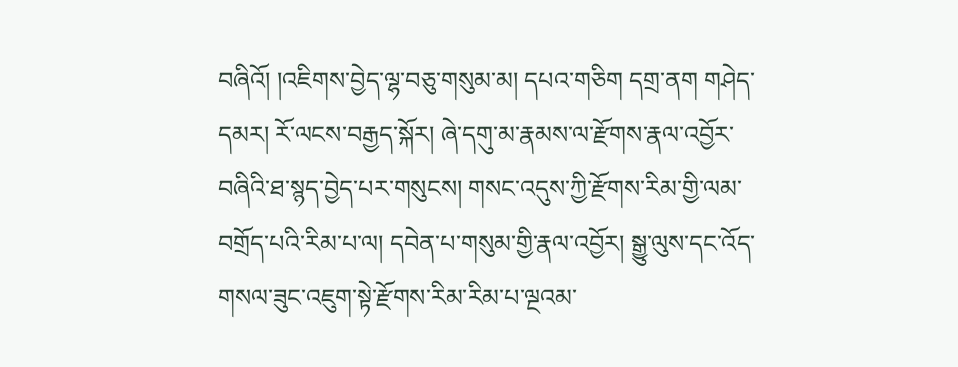བཞིའོ། །འཇིགས་བྱེད་ལྷ་བཅུ་གསུམ་མ། དཔའ་གཅིག དགྲ་ནག གཤེད་དམར། རོ་ལངས་བརྒྱད་སྐོར། ཞེ་དགུ་མ་རྣམས་ལ་རྫོགས་རྣལ་འབྱོར་བཞིའི་ཐ་སྙད་བྱེད་པར་གསུངས། གསང་འདུས་ཀྱི་རྫོགས་རིམ་གྱི་ལམ་བགྲོད་པའི་རིམ་པ་ལ། དབེན་པ་གསུམ་གྱི་རྣལ་འབྱོར། སྒྱུ་ལུས་དང་འོད་གསལ་ཟུང་འཇུག་སྟེ་རྫོགས་རིམ་རིམ་པ་ལྔའམ་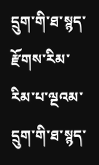དྲུག་གི་ཐ་སྙད་རྫོགས་རིམ་རིམ་པ་ལྔའམ་དྲུག་གི་ཐ་སྙད་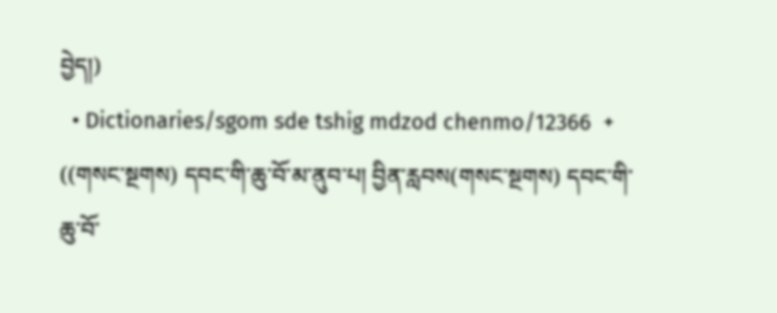བྱེད།)
  • Dictionaries/sgom sde tshig mdzod chenmo/12366  + ((གསང་སྔགས) དབང་གི་ཆུ་བོ་མ་ནུབ་པ། བྱིན་རླབས(གསང་སྔགས) དབང་གི་ཆུ་བོ་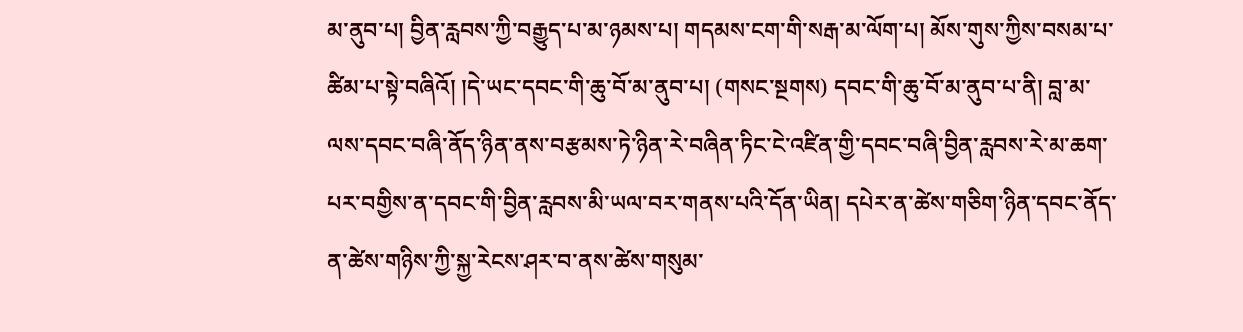མ་ནུབ་པ། བྱིན་རླབས་ཀྱི་བརྒྱུད་པ་མ་ཉམས་པ། གདམས་ངག་གི་སརྒ་མ་ལོག་པ། མོས་གུས་ཀྱིས་བསམ་པ་ཚིམ་པ་སྟེ་བཞིའོ། །དེ་ཡང་དབང་གི་ཆུ་བོ་མ་ནུབ་པ། (གསང་སྔགས) དབང་གི་ཆུ་བོ་མ་ནུབ་པ་ནི། བླ་མ་ལས་དབང་བཞི་ནོད་ཉིན་ནས་བརྩམས་ཏེ་ཉིན་རེ་བཞིན་ཏིང་ངེ་འཛིན་གྱི་དབང་བཞི་བྱིན་རླབས་རེ་མ་ཆག་པར་བགྱིས་ན་དབང་གི་བྱིན་རླབས་མི་ཡལ་བར་གནས་པའི་དོན་ཡིན། དཔེར་ན་ཚེས་གཅིག་ཉིན་དབང་ནོད་ན་ཚེས་གཉིས་ཀྱི་སྐྱ་རེངས་ཤར་བ་ནས་ཚེས་གསུམ་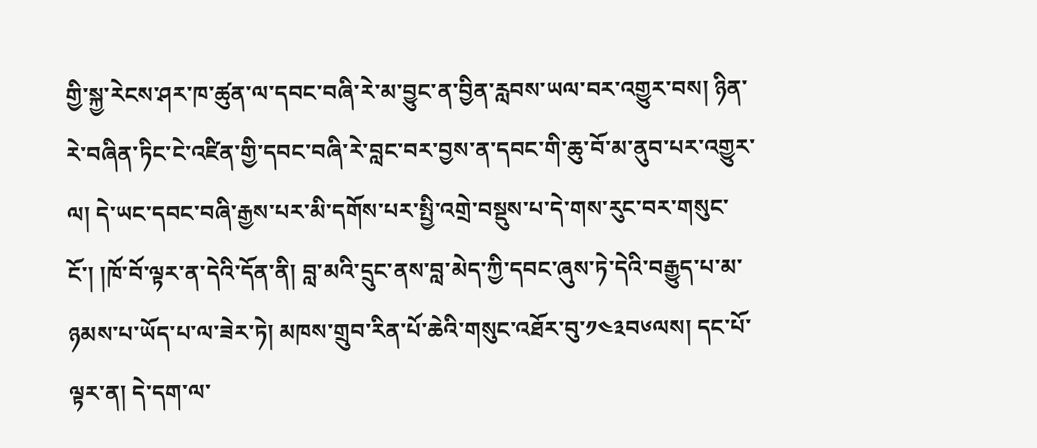གྱི་སྐྱ་རེངས་ཤར་ཁ་ཚུན་ལ་དབང་བཞི་རེ་མ་བྱུང་ན་བྱིན་རླབས་ཡལ་བར་འགྱུར་བས། ཉིན་རེ་བཞིན་ཏིང་ངེ་འཛིན་གྱི་དབང་བཞི་རེ་བླང་བར་བྱས་ན་དབང་གི་ཆུ་བོ་མ་ནུབ་པར་འགྱུར་ལ། དེ་ཡང་དབང་བཞི་རྒྱས་པར་མི་དགོས་པར་སྤྱི་འགྲེ་བསྡུས་པ་དེ་གས་རུང་བར་གསུང་ངོ་། །ཁོ་བོ་ལྟར་ན་དེའི་དོན་ནི། བླ་མའི་དྲུང་ནས་བླ་མེད་ཀྱི་དབང་ཞུས་ཏེ་དེའི་བརྒྱུད་པ་མ་ཉམས་པ་ཡོད་པ་ལ་ཟེར་ཏེ། མཁས་གྲུབ་རིན་པོ་ཆེའི་གསུང་འཐོར་བུ་༡༤༣བ༦ལས། དང་པོ་ལྟར་ན། དེ་དག་ལ་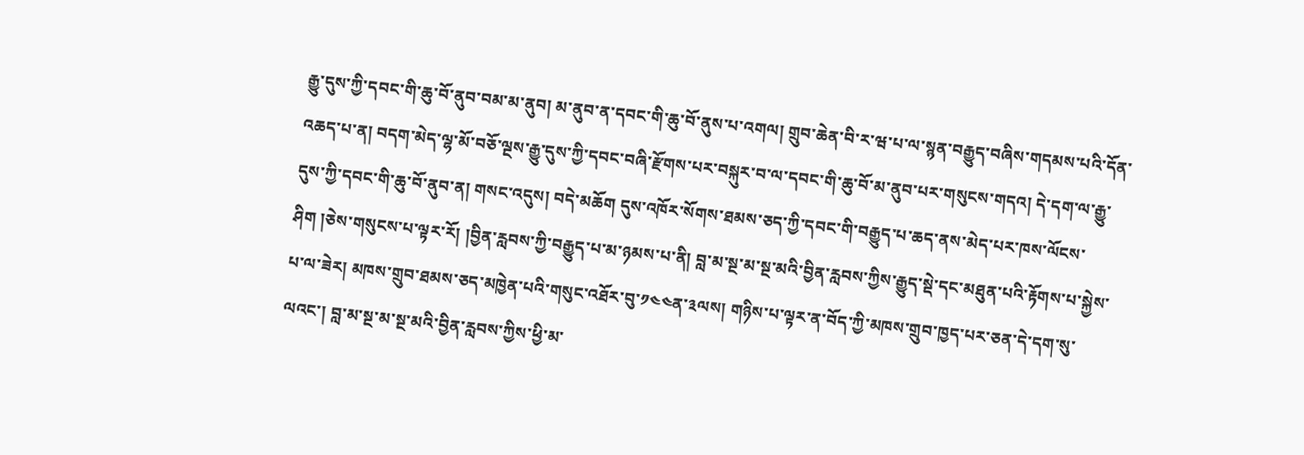རྒྱུ་དུས་ཀྱི་དབང་གི་ཆུ་བོ་ནུབ་བམ་མ་ནུབ། མ་ནུབ་ན་དབང་གི་ཆུ་བོ་ནུས་པ་འགལ། གྲུབ་ཆེན་བི་ར་ཝ་པ་ལ་སྙན་བརྒྱུད་བཞིས་གདམས་པའི་དོན་འཆད་པ་ན། བདག་མེད་ལྷ་མོ་བཅོ་ལྔས་རྒྱུ་དུས་ཀྱི་དབང་བཞི་རྫོགས་པར་བསྐུར་བ་ལ་དབང་གི་ཆུ་བོ་མ་ནུབ་པར་གསུངས་གདའ། དེ་དག་ལ་རྒྱུ་དུས་ཀྱི་དབང་གི་ཆུ་བོ་ནུབ་ན། གསང་འདུས། བདེ་མཆོག དུས་འཁོར་སོགས་ཐམས་ཅད་ཀྱི་དབང་གི་བརྒྱུད་པ་ཆད་ནས་མེད་པར་ཁས་ལོངས་ཤིག །ཅེས་གསུངས་པ་ལྟར་རོ། །བྱིན་རླབས་ཀྱི་བརྒྱུད་པ་མ་ཉམས་པ་ནི། བླ་མ་སྔ་མ་སྔ་མའི་བྱིན་རླབས་ཀྱིས་རྒྱུད་སྡེ་དང་མཐུན་པའི་རྟོགས་པ་སྐྱེས་པ་ལ་ཟེར། མཁས་གྲུབ་ཐམས་ཅད་མཁྱེན་པའི་གསུང་འཐོར་བུ་༡༤༤ན་༣ལས། གཉིས་པ་ལྟར་ན་བོད་ཀྱི་མཁས་གྲུབ་ཁྱད་པར་ཅན་དེ་དག་སུ་ལའང་། བླ་མ་སྔ་མ་སྔ་མའི་བྱིན་རླབས་ཀྱིས་ཕྱི་མ་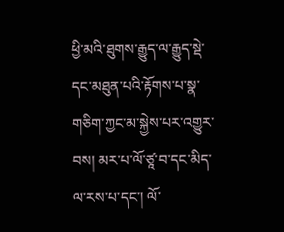ཕྱི་མའི་ཐུགས་རྒྱུད་ལ་རྒྱུད་སྡེ་དང་མཐུན་པའི་རྟོགས་པ་སྣ་གཅིག་ཀྱང་མ་སྐྱེས་པར་འགྱུར་བས། མར་པ་ལོ་ཙཱ་བ་དང་མིད་ལ་རས་པ་དང་། ལོ་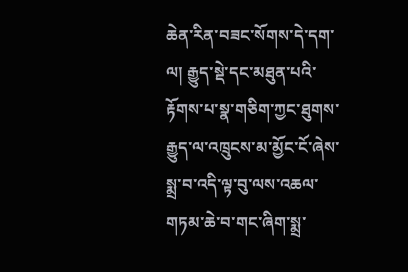ཆེན་རིན་བཟང་སོགས་དེ་དག་ལ། རྒྱུད་སྡེ་དང་མཐུན་པའི་རྟོགས་པ་སྣ་གཅིག་ཀྱང་ཐུགས་རྒྱུད་ལ་འཁྲུངས་མ་མྱོང་ངོ་ཞེས་སྨྲ་བ་འདི་ལྟ་བུ་ལས་འཆལ་གཏམ་ཆེ་བ་གང་ཞིག་སྨྲ་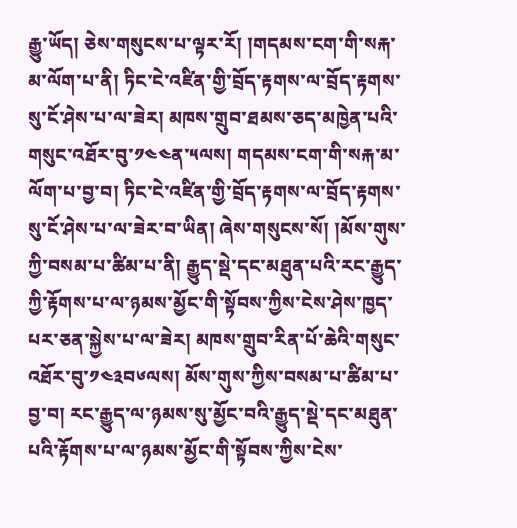རྒྱུ་ཡོད། ཅེས་གསུངས་པ་ལྟར་རོ། །གདམས་ངག་གི་སརྐ་མ་ལོག་པ་ནི། ཏིང་ངེ་འཛིན་གྱི་བྲོད་རྟགས་ལ་བྲོད་རྟགས་སུ་ངོ་ཤེས་པ་ལ་ཟེར། མཁས་གྲུབ་ཐམས་ཅད་མཁྱེན་པའི་གསུང་འཐོར་བུ་༡༤༤ན་༥ལས། གདམས་ངག་གི་སརྐ་མ་ལོག་པ་བྱ་བ། ཏིང་ངེ་འཛིན་གྱི་བྲོད་རྟགས་ལ་བྲོད་རྟགས་སུ་ངོ་ཤེས་པ་ལ་ཟེར་བ་ཡིན། ཞེས་གསུངས་སོ། །མོས་གུས་ཀྱི་བསམ་པ་ཚིམ་པ་ནི། རྒྱུད་སྡེ་དང་མཐུན་པའི་རང་རྒྱུད་ཀྱི་རྟོགས་པ་ལ་ཉམས་མྱོང་གི་སྟོབས་ཀྱིས་ངེས་ཤེས་ཁྱད་པར་ཅན་སྐྱེས་པ་ལ་ཟེར། མཁས་གྲུབ་རིན་པོ་ཆེའི་གསུང་འཐོར་བུ་༡༤༣བ༦ལས། མོས་གུས་ཀྱིས་བསམ་པ་ཚིམ་པ་བྱ་བ། རང་རྒྱུད་ལ་ཉམས་སུ་མྱོང་བའི་རྒྱུད་སྡེ་དང་མཐུན་པའི་རྟོགས་པ་ལ་ཉམས་མྱོང་གི་སྟོབས་ཀྱིས་ངེས་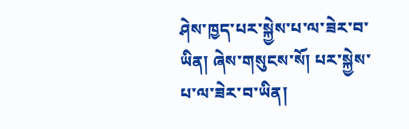ཤེས་ཁྱད་པར་སྐྱེས་པ་ལ་ཟེར་བ་ཡིན། ཞེས་གསུངས་སོ། པར་སྐྱེས་པ་ལ་ཟེར་བ་ཡིན།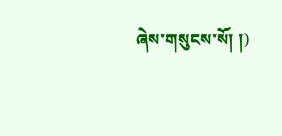ཞེས་གསུངས་སོ། །)